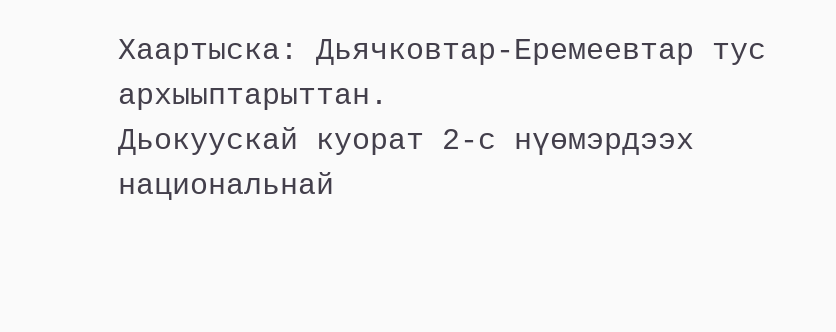Хаартыска: Дьячковтар-Еремеевтар тус архыыптарыттан.
Дьокуускай куорат 2-с нүөмэрдээх национальнай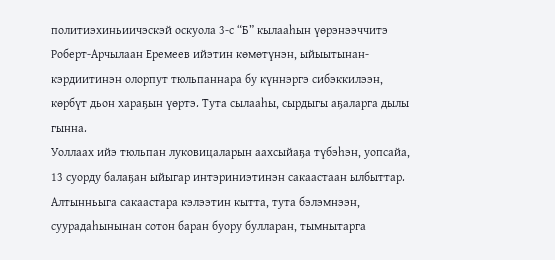политиэхиньиичэскэй оскуола 3-с “Б” кылааһын үөрэнээччитэ Роберт-Арчылаан Еремеев ийэтин көмөтүнэн, ыйыытынан-кэрдиитинэн олорпут тюльпаннара бу күннэргэ сибэккилээн, көрбүт дьон хараҕын үөртэ. Тута сылааһы, сырдыгы аҕаларга дылы гынна.
Уоллаах ийэ тюльпан луковицаларын аахсыйаҕа түбэһэн, уопсайа, 13 суорду балаҕан ыйыгар интэриниэтинэн сакаастаан ылбыттар. Алтынньыга сакаастара кэлээтин кытта, тута бэлэмнээн, суурадаһынынан сотон баран буору булларан, тымнытарга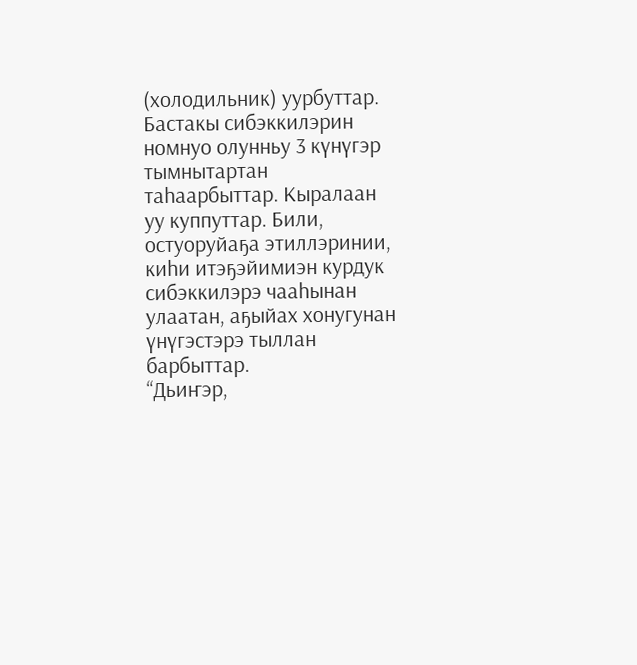(холодильник) уурбуттар.
Бастакы сибэккилэрин номнуо олунньу 3 күнүгэр тымнытартан таһаарбыттар. Кыралаан уу куппуттар. Били, остуоруйаҕа этиллэринии, киһи итэҕэйимиэн курдук сибэккилэрэ чааһынан улаатан, аҕыйах хонугунан үнүгэстэрэ тыллан барбыттар.
“Дьиҥэр,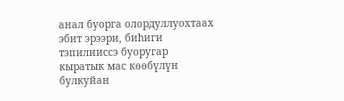анал буорга олордуллуохтаах эбит эрээри, биһиги тэпилииссэ буоругар кыратык мас көөбүлүн булкуйан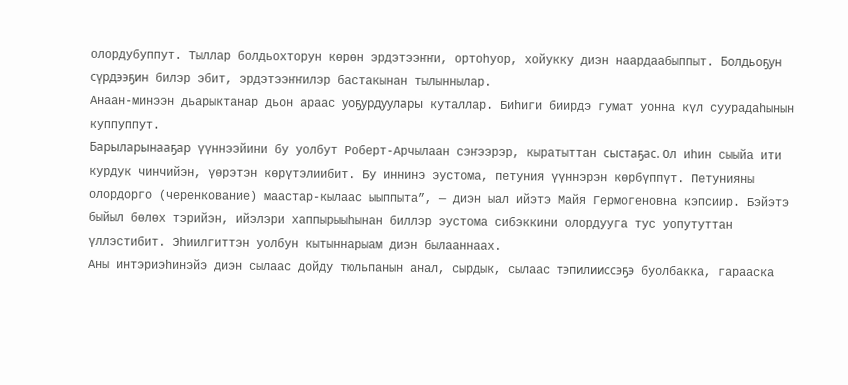олордубуппут. Тыллар болдьохторун көрөн эрдэтээҥҥи, ортоһуор, хойукку диэн наардаабыппыт. Болдьоҕун сүрдээҕин билэр эбит, эрдэтээҥҥилэр бастакынан тылыннылар.
Анаан-минээн дьарыктанар дьон араас уоҕурдуулары куталлар. Биһиги биирдэ гумат уонна күл суурадаһынын куппуппут.
Барыларынааҕар үүннээйини бу уолбут Роберт-Арчылаан сэҥээрэр, кыратыттан сыстаҕас. Ол иһин сыыйа ити курдук чинчийэн, үөрэтэн көрүтэлиибит. Бу иннинэ эустома, петуния үүннэрэн көрбүппүт. Петунияны олордорго (черенкование) маастар-кылаас ыыппыта”, — диэн ыал ийэтэ Майя Гермогеновна кэпсиир. Бэйэтэ быйыл бөлөх тэрийэн, ийэлэри хаппырыыһынан биллэр эустома сибэккини олордууга тус уопутуттан үллэстибит. Эһиилгиттэн уолбун кытыннарыам диэн былааннаах.
Аны интэриэһинэйэ диэн сылаас дойду тюльпанын анал, сырдык, сылаас тэпилииссэҕэ буолбакка, гарааска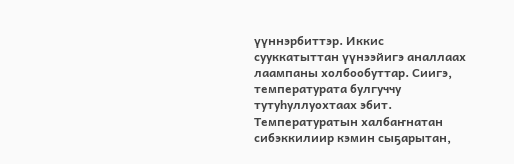үүннэрбиттэр. Иккис сууккатыттан үүнээйигэ аналлаах лаампаны холбообуттар. Сиигэ, температурата булгуччу тутуһуллуохтаах эбит. Температуратын халбаҥнатан сибэккилиир кэмин сыҕарытан,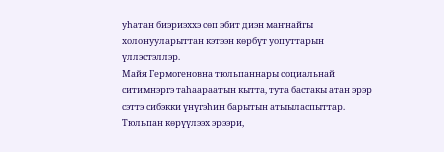уһатан биэриэххэ сөп эбит диэн маҥнайгы холонууларыттан кэтээн көрбүт уопуттарын үллэстэллэр.
Майя Гермогеновна тюльпаннары социальнай ситимнэргэ таһаараатын кытта, тута бастакы атан эрэр сэттэ сибэкки үнүгэһин барытын атыыласпыттар. Тюльпан көрүүлээх эрээри,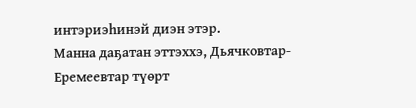интэриэһинэй диэн этэр.
Манна даҕатан эттэххэ, Дьячковтар-Еремеевтар түөрт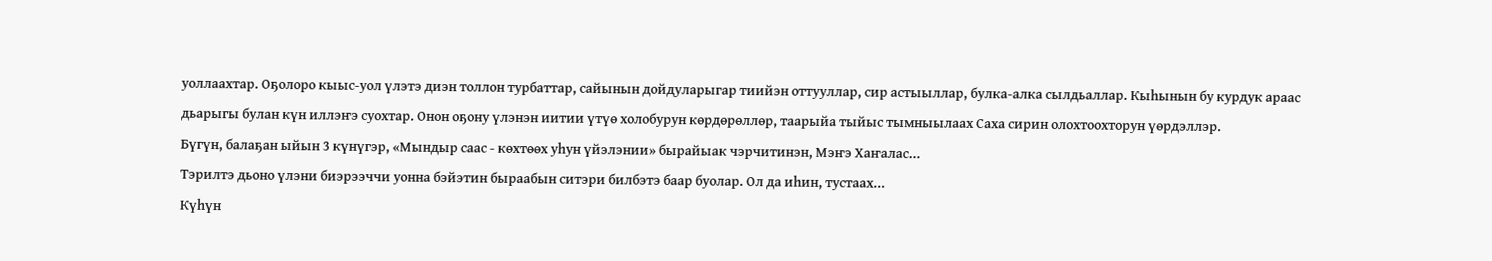уоллаахтар. Оҕолоро кыыс-уол үлэтэ диэн толлон турбаттар, сайынын дойдуларыгар тиийэн оттууллар, сир астыыллар, булка-алка сылдьаллар. Кыһынын бу курдук араас дьарыгы булан күн иллэҥэ суохтар. Онон оҕону үлэнэн иитии үтүө холобурун көрдөрөллөр, таарыйа тыйыс тымныылаах Саха сирин олохтоохторун үөрдэллэр.
Бүгүн, балаҕан ыйын 3 күнүгэр, «Мындыр саас - көхтөөх уһун үйэлэнии» бырайыак чэрчитинэн, Мэҥэ Хаҥалас…
Тэрилтэ дьоно үлэни биэрээччи уонна бэйэтин быраабын ситэри билбэтэ баар буолар. Ол да иһин, тустаах…
Күһүн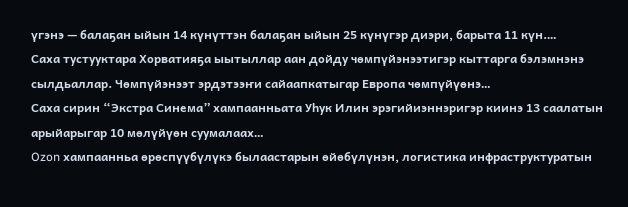үгэнэ — балаҕан ыйын 14 күнүттэн балаҕан ыйын 25 күнүгэр диэри, барыта 11 күн.…
Саха тустууктара Хорватияҕа ыытыллар аан дойду чөмпүйэнээтигэр кыттарга бэлэмнэнэ сылдьаллар. Чөмпүйэнээт эрдэтээҥи сайаапкатыгар Европа чөмпүйүөнэ…
Саха сирин “Экстра Синема” хампаанньата Уһук Илин эрэгийиэннэригэр киинэ 13 саалатын арыйарыгар 10 мөлүйүөн суумалаах…
Ozon хампаанньа өрөспүүбүлүкэ былаастарын өйөбүлүнэн, логистика инфраструктуратын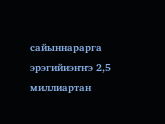сайыннарарга эрэгийиэҥҥэ 2,5 миллиартан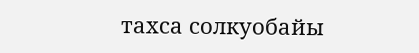тахса солкуобайы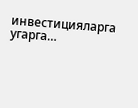инвестицияларга угарга…